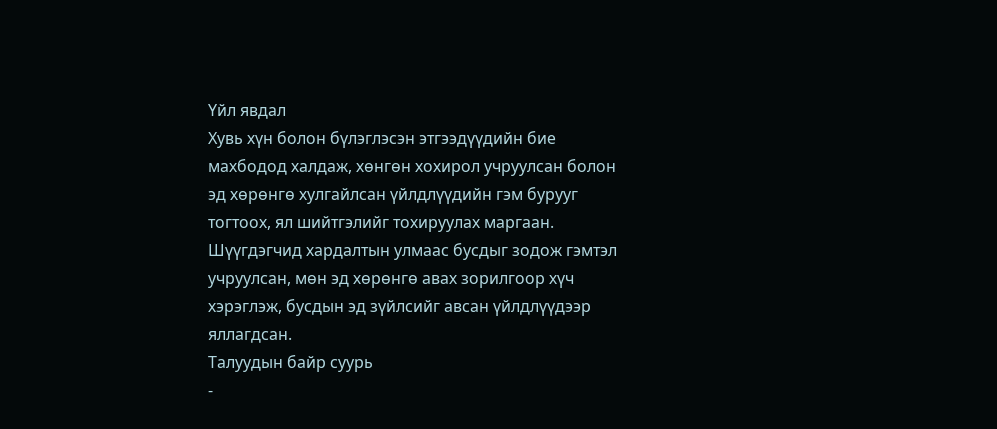Үйл явдал
Хувь хүн болон бүлэглэсэн этгээдүүдийн бие махбодод халдаж, хөнгөн хохирол учруулсан болон эд хөрөнгө хулгайлсан үйлдлүүдийн гэм бурууг тогтоох, ял шийтгэлийг тохируулах маргаан. Шүүгдэгчид хардалтын улмаас бусдыг зодож гэмтэл учруулсан, мөн эд хөрөнгө авах зорилгоор хүч хэрэглэж, бусдын эд зүйлсийг авсан үйлдлүүдээр яллагдсан.
Талуудын байр суурь
-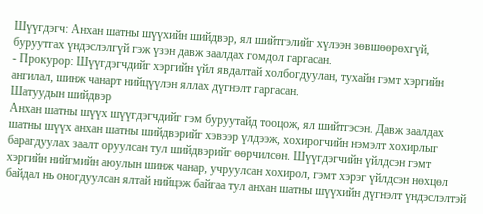Шүүгдэгч: Анхан шатны шүүхийн шийдвэр, ял шийтгэлийг хүлээн зөвшөөрөхгүй, буруутгах үндэслэлгүй гэж үзэн давж заалдах гомдол гаргасан.
- Прокурор: Шүүгдэгчдийг хэргийн үйл явдалтай холбогдуулан, тухайн гэмт хэргийн ангилал, шинж чанарт нийцүүлэн яллах дүгнэлт гаргасан.
Шатуудын шийдвэр
Анхан шатны шүүх шүүгдэгчдийг гэм буруутайд тооцож, ял шийтгэсэн. Давж заалдах шатны шүүх анхан шатны шийдвэрийг хэвээр үлдээж, хохирогчийн нэмэлт хохирлыг барагдуулах заалт оруулсан тул шийдвэрийг өөрчилсөн. Шүүгдэгчийн үйлдсэн гэмт хэргийн нийгмийн аюулын шинж чанар, учруулсан хохирол, гэмт хэрэг үйлдсэн нөхцөл байдал нь оногдуулсан ялтай нийцэж байгаа тул анхан шатны шүүхийн дүгнэлт үндэслэлтэй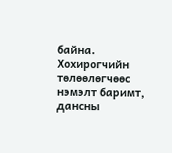байна. Хохирогчийн төлөөлөгчөөс нэмэлт баримт, дансны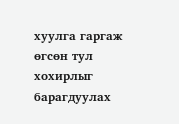хуулга гаргаж өгсөн тул хохирлыг барагдуулах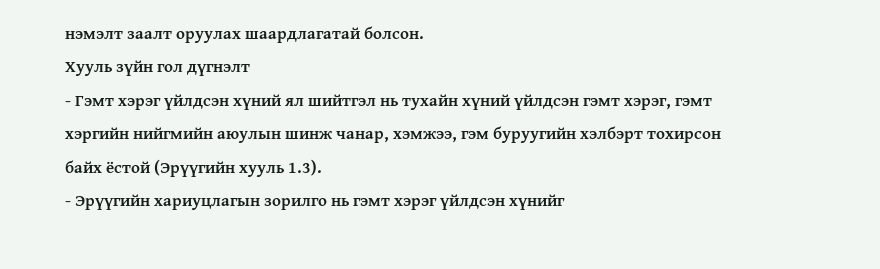нэмэлт заалт оруулах шаардлагатай болсон.
Хууль зүйн гол дүгнэлт
- Гэмт хэрэг үйлдсэн хүний ял шийтгэл нь тухайн хүний үйлдсэн гэмт хэрэг, гэмт хэргийн нийгмийн аюулын шинж чанар, хэмжээ, гэм буруугийн хэлбэрт тохирсон байх ёстой (Эрүүгийн хууль 1.3).
- Эрүүгийн хариуцлагын зорилго нь гэмт хэрэг үйлдсэн хүнийг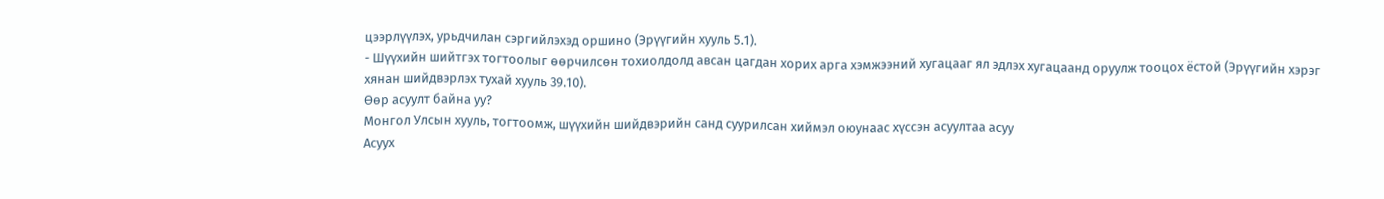цээрлүүлэх, урьдчилан сэргийлэхэд оршино (Эрүүгийн хууль 5.1).
- Шүүхийн шийтгэх тогтоолыг өөрчилсөн тохиолдолд авсан цагдан хорих арга хэмжээний хугацааг ял эдлэх хугацаанд оруулж тооцох ёстой (Эрүүгийн хэрэг хянан шийдвэрлэх тухай хууль 39.10).
Өөр асуулт байна уу?
Монгол Улсын хууль, тогтоомж, шүүхийн шийдвэрийн санд суурилсан хиймэл оюунаас хүссэн асуултаа асуу
Асуух